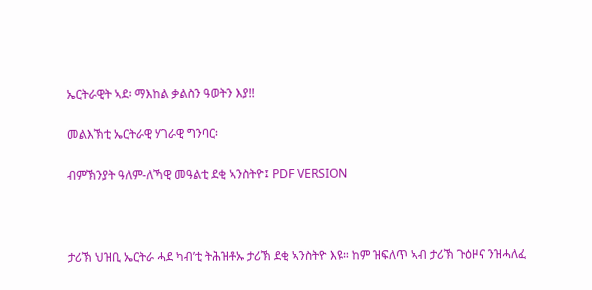ኤርትራዊት ኣደ፡ ማእከል ቃልስን ዓወትን እያ!!

መልእኽቲ ኤርትራዊ ሃገራዊ ግንባር፡

ብምኽንያት ዓለም-ለኻዊ መዓልቲ ደቂ ኣንስትዮ፤ PDF VERSION



ታሪኽ ህዝቢ ኤርትራ ሓደ ካብ’ቲ ትሕዝቶኡ ታሪኽ ደቂ ኣንስትዮ እዩ። ከም ዝፍለጥ ኣብ ታሪኽ ጉዕዞና ንዝሓለፈ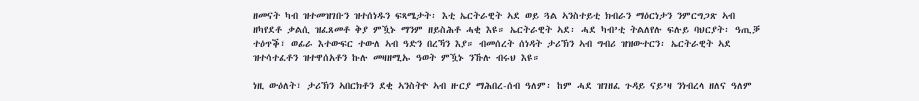ዘመናት ካብ ዝተመዝገቡን ዝተሰነዱን ፍጻሜታት፡ እቲ ኤርትራዊት ኣደ ወይ ጓል ኣንስተይቲ ክብራን ማዕርነታን ንምርግጋጽ ኣብ ዘካየደቶ ቃልሲ ዝፈጸመቶ ቅያ ምዃኑ ማንም ዘይስሕቶ ሓቂ እዩ። ኤርትራዊት ኣደ፡ ሓደ ካብ’ቲ ትልለየሉ ፍሉይ ባህርያት፡ ዓጢቓ ተዕጥቕ፣ ወፊራ እተውፍር ተውለ ኣብ ዓድን በረኻን እያ። ብመሰረት ሰነዳት ታሪኽን ኣብ ግብሪ ዝዝውተርን፡ ኤርትራዊት ኣደ ዝተሳተፈቶን ዝተዋሰአቶን ኩሉ መዛዘሚኡ ዓወት ምዃኑ ንኹሉ ብሩህ እዩ።

ነዚ ውዕለት፣ ታሪኽን ኣበርክቶን ደቂ ኣንስትዮ ኣብ ዙርያ ማሕበረ-ሰብ ዓለም፡ ከም ሓደ ዝገዘፈ ጉዳይ ናይ’ዛ ንነብረላ ዘለና ዓለም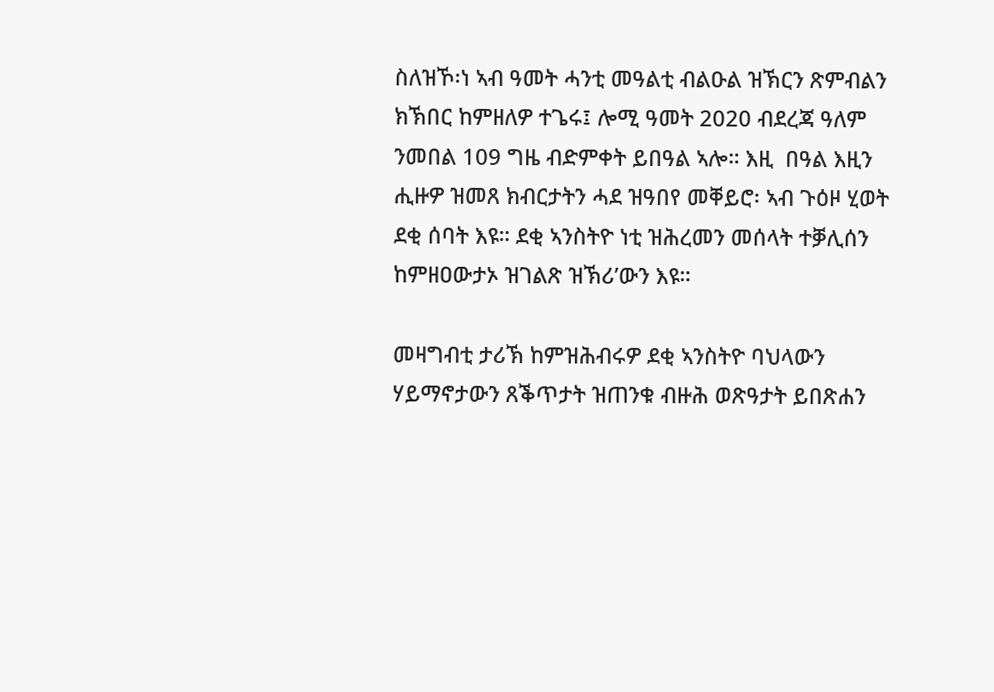ስለዝኾ፡ነ ኣብ ዓመት ሓንቲ መዓልቲ ብልዑል ዝኽርን ጽምብልን ክኽበር ከምዘለዎ ተጌሩ፤ ሎሚ ዓመት 2020 ብደረጃ ዓለም ንመበል 109 ግዜ ብድምቀት ይበዓል ኣሎ። እዚ  በዓል እዚን ሒዙዎ ዝመጸ ክብርታትን ሓደ ዝዓበየ መቐይሮ፡ ኣብ ጉዕዞ ሂወት ደቂ ሰባት እዩ። ደቂ ኣንስትዮ ነቲ ዝሕረመን መሰላት ተቓሊሰን ከምዘዐውታኦ ዝገልጽ ዝኽሪ’ውን እዩ።

መዛግብቲ ታሪኽ ከምዝሕብሩዎ ደቂ ኣንስትዮ ባህላውን ሃይማኖታውን ጸቕጥታት ዝጠንቁ ብዙሕ ወጽዓታት ይበጽሐን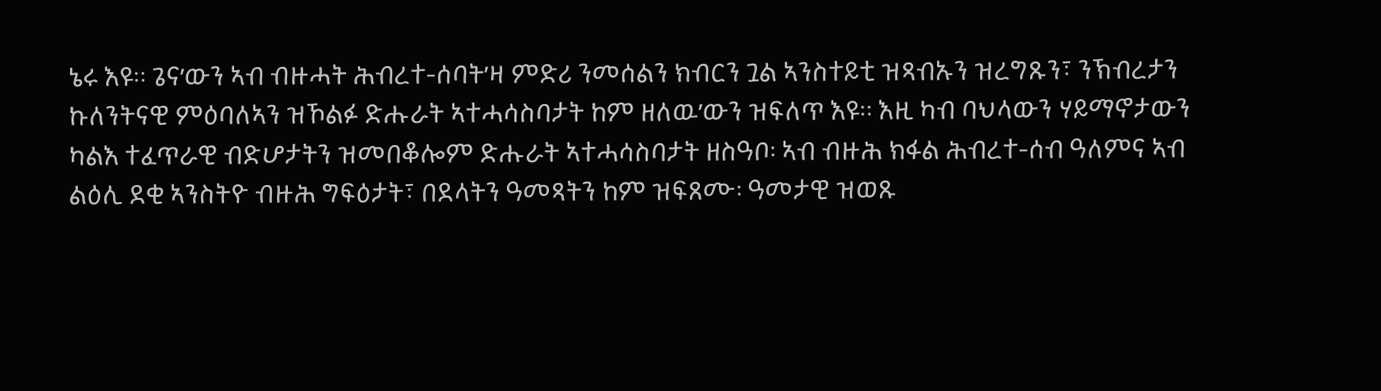ኔሩ እዩ። ጌና’ውን ኣብ ብዙሓት ሕብረተ-ሰባት’ዛ ምድሪ ንመሰልን ክብርን ጓል ኣንስተይቲ ዝጻብኡን ዝረግጹን፣ ንኽብረታን ኩለንትናዊ ምዕባለኣን ዝኾልፉ ድሑራት ኣተሓሳስባታት ከም ዘለዉ’ውን ዝፍለጥ እዩ። እዚ ካብ ባህላውን ሃይማኖታውን ካልእ ተፈጥራዊ ብድሆታትን ዝመበቆሎም ድሑራት ኣተሓሳስባታት ዘስዓቦ፡ ኣብ ብዙሕ ክፋል ሕብረተ-ሰብ ዓለምና ኣብ ልዕሊ ደቂ ኣንስትዮ ብዙሕ ግፍዕታት፣ በደላትን ዓመጻትን ከም ዝፍጸሙ፡ ዓመታዊ ዝወጹ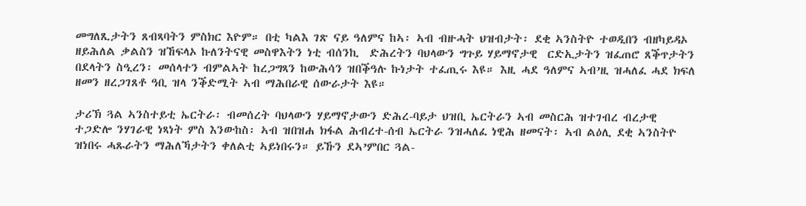መግለጺታትን ጸብጻባትን ምስክር እዮም። በቲ ካልእ ገጽ ናይ ዓለምና ከኣ፡ ኣብ ብዙሓት ህዝብታት፡ ደቂ ኣንስትዮ ተወዲበን ብዘካይዳኦ ዘይሕለል ቃልስን ዝኸፍላኦ ኩለንትናዊ መስዋእትን ነቲ ብሰንኪ  ድሕረትን ባህላውን ግጉይ ሃይማኖታዊ  ርድኢታትን ዝፈጠሮ ጸቕጥታትን በደላትን ስዒረን፡ መሰላተን ብምልኣት ከረጋግጻን ከውሕሳን ዝበቕዓሉ ኩነታት ተፈጢሩ እዩ። እዚ ሓደ ዓለምና ኣብ’ዚ ዝሓለፈ ሓደ ክፍለ ዘመን ዘረጋገጸቶ ዓቢ ዝላ ንቕድሚት ኣብ ማሕበራዊ ሰውራታት እዩ።

ታሪኽ ጓል ኣንስተይቲ ኤርትራ፡ ብመሰረት ባህላውን ሃይማኖታውን ድሕረ-ባይታ ህዝቢ ኤርትራን ኣብ መስርሕ ዝተገብረ ብረታዊ ተጋድሎ ንሃገራዊ ነጻነት ምስ እንውከስ፡ ኣብ ዝበዝሐ ክፋል ሕብረተ-ሰብ ኤርትራ ንዝሓለፈ ነዊሕ ዘመናት፡ ኣብ ልዕሊ ደቂ ኣንስትዮ ዝነበሩ ሓጹራትን ማሕለኻታትን ቀለልቲ ኣይነበሩን። ይኹን ደኣ’ምበር ጓል-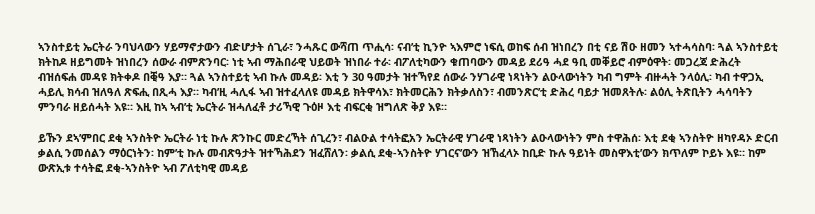ኣንስተይቲ ኤርትራ ንባህላውን ሃይማኖታውን ብድሆታት ሰጊራ፣ ንሓጹር ውሻጠ ጥሒሳ፡ ናብ’ቲ ኪንዮ ኣእምሮ ነፍሲ ወከፍ ሰብ ዝነበረን በቲ ናይ ሽዑ ዘመን ኣተሓሳስባ፡ ጓል ኣንስተይቲ ክትከዶ ዘይግመት ዝነበረን ሰውራ ብምጽንባር፡ ነቲ ኣብ ማሕበራዊ ህይወት ዝነበራ ተራ፡ ብፖለቲካውን ቁጠባውን መዳይ ደሪዓ ሓደ ዓቢ መቐይሮ ብምዕዋት፡ መጋረጃ ድሕረት ብዝሰፍሐ መዳዩ ክትቀዶ በቒዓ እያ። ጓል ኣንስተይቲ ኣብ ኩሉ መዳይ፡ እቲ ን 30 ዓመታት ዝተኻየደ ሰውራ ንሃገራዊ ነጻነትን ልዑላውነትን ካብ ግምት ብዙሓት ንላዕሊ፡ ካብ ተዋጋኢ ሓይሊ ክሳብ ዝለዓለ ጽፍሒ በጺሓ እያ። ካብ’ዚ ሓሊፋ ኣብ ዝተፈላለዩ መዳይ ክትዋሳእ፣ ክትመርሕን ክትቃለስን፣ ብመንጽር’ቲ ድሕረ ባይታ ዝመጸትሉ፡ ልዕሊ ትጽቢትን ሓሳባትን ምንባራ ዘይሰሓት እዩ። እዚ ከኣ ኣብ’ቲ ኤርትራ ዝሓለፈቶ ታሪኻዊ ጉዕዞ እቲ ብፍርቂ ዝግለጽ ቅያ እዩ።

ይኹን ደኣ’ምበር ደቂ ኣንስትዮ ኤርትራ ነቲ ኩሉ ጽንኩር መድረኻት ሰጊረን፣ ብልዑል ተሳትፎአን ኤርትራዊ ሃገራዊ ነጻነትን ልዑላውነትን ምስ ተዋሕሰ፡ እቲ ደቂ ኣንስትዮ ዘካየዳኦ ድርብ ቃልሲ ንመሰልን ማዕርነትን፡ ከም’ቲ ኩሉ መብጽዓታት ዝተኻሕደን ዝፈሸለን፡ ቃልሲ ደቂ-ኣንስትዮ ሃገርና’ውን ዝኸፈላኦ ከቢድ ኩሉ ዓይነት መስዋእቲ’ውን ክጥለም ኮይኑ እዩ። ከም ውጽኢቱ ተሳትፎ ደቂ-ኣንስትዮ ኣብ ፖለቲካዊ መዳይ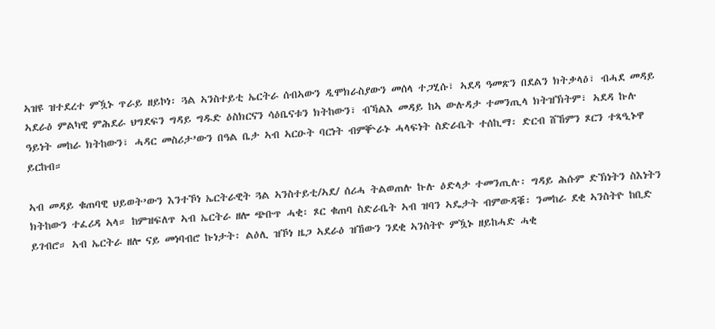ኣዝዩ ዝተደረተ ምዃኑ ጥራይ ዘይኮነ፡ ጓል ኣንስተይቲ ኤርትራ ሰብኣውን ዲሞክራስያውን መሰላ ተጋሂሱ፣ ኣደዳ ዓመጽን በደልን ክትቃላዕ፣ ብሓደ መዳይ ኣደራዕ ምልካዊ ምሕደራ ህግደፍን ግዳይ ግዱድ ዕስክርናን ሳዕቤናቱን ክትከውን፣ ብኻልእ መዳይ ከኣ ውሉዳታ ተመንጢላ ክትዝኽትም፣ ኣደዳ ኩሉ ዓይነት መከራ ክትከውን፣ ሓዳር መስሪታ’ውን በዓል ቤታ ኣብ ኣርዑት ባርነት ብምቝራኑ ሓላፍነት ስድራቤት ተሰኪማ፡ ድርብ ሸኸምን ጾርን ተጻዒኑዋ ይርከብ።

ኣብ መዳይ ቁጠባዊ ህይወት’ውን እንተኾነ ኤርትራዊት ጓል ኣንስተይቲ/ኣደ/ ሰሪሓ ትልወጠሉ ኩሉ ዕድላታ ተመንጢሉ፡ ግዳይ ሕሱም ድኽነትን ስእነትን ክትከውን ተፈሪዳ ኣላ። ከምዝፍለጥ ኣብ ኤርትራ ዘሎ ጭቡጥ ሓቂ፡ ጾር ቁጠባ ስድራቤት ኣብ ዝባን ኣዴታት ብምውዳቑ፡ ንመከራ ደቂ ኣንስትዮ ከቢድ ይገብሮ። ኣብ ኤርትራ ዘሎ ናይ መነባብሮ ኩነታት፡ ልዕሊ ዝኾነ ዜጋ ኣደራዕ ዝኸውን ንደቂ ኣንስትዮ ምዃኑ ዘይከሓድ ሓቂ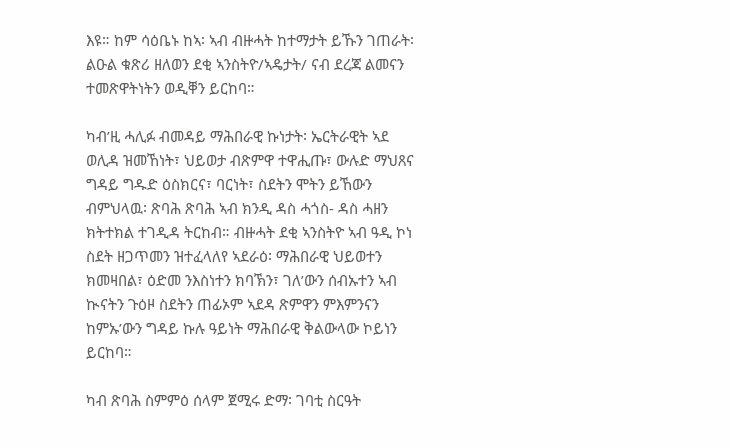እዩ። ከም ሳዕቤኑ ከኣ፡ ኣብ ብዙሓት ከተማታት ይኹን ገጠራት፡ ልዑል ቁጽሪ ዘለወን ደቂ ኣንስትዮ/ኣዴታት/ ናብ ደረጃ ልመናን ተመጽዋትነትን ወዲቐን ይርከባ።

ካብ’ዚ ሓሊፉ ብመዳይ ማሕበራዊ ኩነታት፡ ኤርትራዊት ኣደ ወሊዳ ዝመኸነት፣ ህይወታ ብጽምዋ ተዋሒጡ፣ ውሉድ ማህጸና ግዳይ ግዱድ ዕስክርና፣ ባርነት፣ ስደትን ሞትን ይኸውን ብምህላዉ፡ ጽባሕ ጽባሕ ኣብ ክንዲ ዳስ ሓጎስ- ዳስ ሓዘን ክትተክል ተገዲዳ ትርከብ። ብዙሓት ደቂ ኣንስትዮ ኣብ ዓዲ ኮነ ስደት ዘጋጥመን ዝተፈላለየ ኣደራዕ፡ ማሕበራዊ ህይወተን ክመዛበል፣ ዕድመ ንእስነተን ክባኽን፣ ገለ’ውን ሰብኡተን ኣብ ኲናትን ጉዕዞ ስደትን ጠፊኦም ኣደዳ ጽምዋን ምእምንናን ከምኡ’ውን ግዳይ ኩሉ ዓይነት ማሕበራዊ ቅልውላው ኮይነን ይርከባ።

ካብ ጽባሕ ስምምዕ ሰላም ጀሚሩ ድማ፡ ገባቲ ስርዓት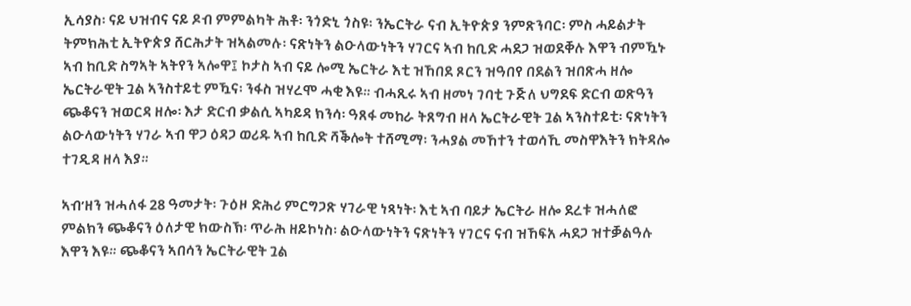ኢሳያስ፡ ናይ ህዝብና ናይ ዶብ ምምልካት ሕቶ፡ ንጎድኒ ጎስዩ፡ ንኤርትራ ናብ ኢትዮጵያ ንምጽንባር፡ ምስ ሓይልታት ትምክሕቲ ኢትዮጵያ ሸርሕታት ዝኣልመሉ፡ ናጽነትን ልዑላውነትን ሃገርና ኣብ ከቢድ ሓደጋ ዝወደቐሉ እዋን ብምዃኑ ኣብ ከቢድ ስግኣት ኣትየን ኣሎዋ፤ ኮታስ ኣብ ናይ ሎሚ ኤርትራ እቲ ዝኸበደ ጾርን ዝዓበየ በደልን ዝበጽሓ ዘሎ ኤርትራዊት ጓል ኣንስተይቲ ምዃና፡ ንፋስ ዝሃረሞ ሓቂ እዩ። ብሓጺሩ ኣብ ዘመነ ገባቲ ጉጅለ ህግደፍ ድርብ ወጽዓን ጭቆናን ዝወርዳ ዘሎ፡ እታ ድርብ ቃልሲ ኣካይዳ ክንሳ፡ ዓጸፋ መከራ ትጸግብ ዘላ ኤርትራዊት ጓል ኣንስተይቲ፡ ናጽነትን ልዑላውነትን ሃገራ ኣብ ዋጋ ዕዳጋ ወሪዱ ኣብ ከቢድ ሻቕሎት ተሸሚማ፡ ንሓያል መኸተን ተወሳኺ መስዋእትን ክትዳሎ ተገዲዳ ዘላ እያ።

ኣብ’ዘን ዝሓለፋ 28 ዓመታት፡ ጉዕዞ ድሕሪ ምርግጋጽ ሃገራዊ ነጻነት፡ እቲ ኣብ ባይታ ኤርትራ ዘሎ ደረቱ ዝሓለፎ ምልክን ጭቆናን ዕለታዊ ክውስኽ፡ ጥራሕ ዘይኮነስ፡ ልዑላውነትን ናጽነትን ሃገርና ናብ ዝኸፍአ ሓደጋ ዝተቓልዓሉ እዋን እዩ። ጭቆናን ኣበሳን ኤርትራዊት ጓል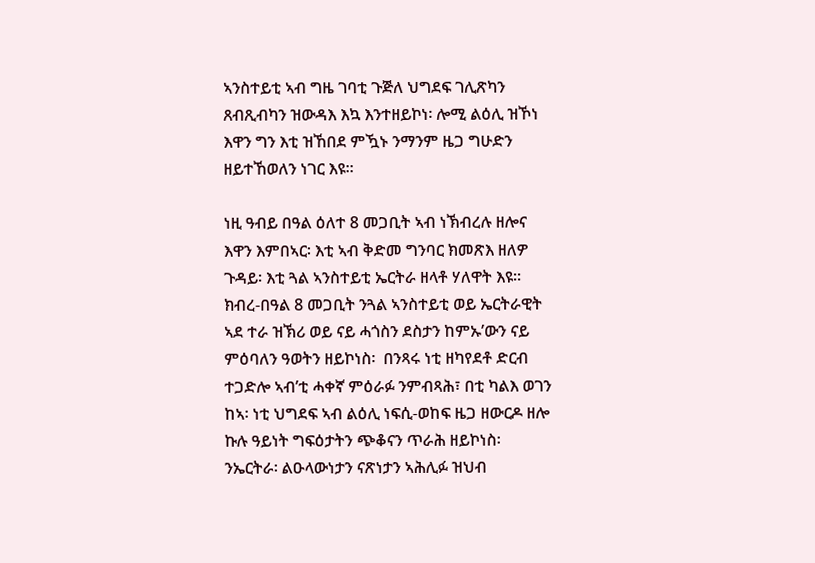ኣንስተይቲ ኣብ ግዜ ገባቲ ጉጅለ ህግደፍ ገሊጽካን ጸብጺብካን ዝውዳእ እኳ እንተዘይኮነ፡ ሎሚ ልዕሊ ዝኾነ እዋን ግን እቲ ዝኸበደ ምዃኑ ንማንም ዜጋ ግሁድን ዘይተኸወለን ነገር እዩ።

ነዚ ዓብይ በዓል ዕለተ 8 መጋቢት ኣብ ነኽብረሉ ዘሎና እዋን እምበኣር፡ እቲ ኣብ ቅድመ ግንባር ክመጽእ ዘለዎ ጉዳይ፡ እቲ ጓል ኣንስተይቲ ኤርትራ ዘላቶ ሃለዋት እዩ። ክብረ-በዓል 8 መጋቢት ንጓል ኣንስተይቲ ወይ ኤርትራዊት ኣደ ተራ ዝኽሪ ወይ ናይ ሓጎስን ደስታን ከምኡ’ውን ናይ ምዕባለን ዓወትን ዘይኮነስ፡  በንጻሩ ነቲ ዘካየደቶ ድርብ ተጋድሎ ኣብ’ቲ ሓቀኛ ምዕራፉ ንምብጻሕ፣ በቲ ካልእ ወገን ከኣ፡ ነቲ ህግደፍ ኣብ ልዕሊ ነፍሲ-ወከፍ ዜጋ ዘውርዶ ዘሎ ኩሉ ዓይነት ግፍዕታትን ጭቆናን ጥራሕ ዘይኮነስ፡ ንኤርትራ፡ ልዑላውነታን ናጽነታን ኣሕሊፉ ዝህብ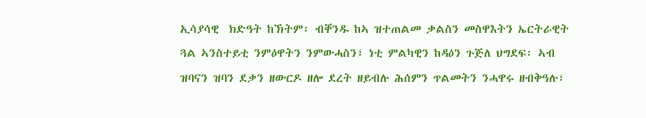ኢሳያሳዊ  ክድዓት ከኽትም፡ ብቐንዱ ከኣ ዝተጠልመ ቃልስን መስዋእትን ኤርትራዊት ጓል ኣንስተይቲ ንምዕዋትን ንምውሓስን፣ ነቲ ምልካዊን ከዳዕን ጉጅለ ህግደፍ፡ ኣብ ዝባናን ዝባን ደቃን ዘውርዶ ዘሎ ደረት ዘይብሉ ሕሰምን ጥልመትን ንሓዋሩ ዘብቅዓሉ፣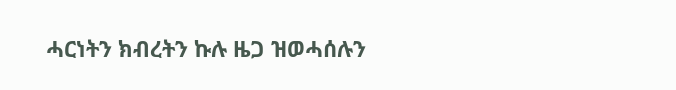ሓርነትን ክብረትን ኩሉ ዜጋ ዝወሓሰሉን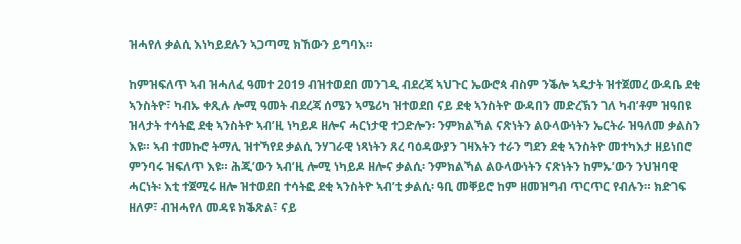ዝሓየለ ቃልሲ እነካይደሉን ኣጋጣሚ ክኸውን ይግባእ።

ከምዝፍለጥ ኣብ ዝሓለፈ ዓመተ 2019 ብዝተወደበ መንገዲ ብደረጃ ኣህጉር ኤውሮጳ ብስም ንቕሎ ኣዴታት ዝተጀመረ ውዳቤ ደቂ ኣንስትዮ፣ ካብኡ ቀጺሉ ሎሚ ዓመት ብደረጃ ሰሜን ኣሜሪካ ዝተወደበ ናይ ደቂ ኣንስትዮ ውዳበን መድረኽን ገለ ካብ’ቶም ዝዓበዩ ዝላታት ተሳትፎ ደቂ ኣንስትዮ ኣብ’ዚ ነካይዶ ዘሎና ሓርነታዊ ተጋድሎን፡ ንምክልኻል ናጽነትን ልዑላውነትን ኤርትራ ዝዓለመ ቃልስን እዩ። ኣብ ተመኩሮ ትማሊ ዝተኻየደ ቃልሲ ንሃገራዊ ነጻነትን ጸረ ባዕዳውያን ገዛእትን ተራን ግደን ደቂ ኣንስትዮ መተካእታ ዘይነበሮ ምንባሩ ዝፍለጥ እዩ። ሕጂ’ውን ኣብ’ዚ ሎሚ ነካይዶ ዘሎና ቃልሲ፡ ንምክልኻል ልዑላውነትን ናጽነትን ከምኡ’ውን ንህዝባዊ ሓርነት፡ እቲ ተጀሚሩ ዘሎ ዝተወደበ ተሳትፎ ደቂ ኣንስትዮ ኣብ’ቲ ቃልሲ፡ ዓቢ መቐይሮ ከም ዘመዝግብ ጥርጥር የብሉን። ክድገፍ ዘለዎ፣ ብዝሓየለ መዳዩ ክቕጽል፣ ናይ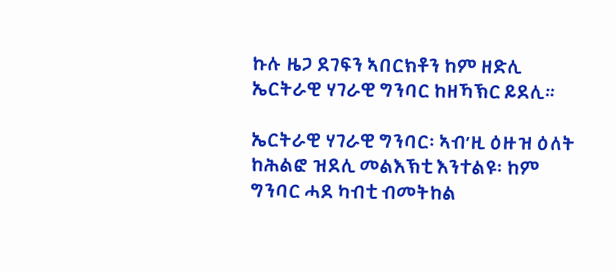ኩሉ ዜጋ ደገፍን ኣበርክቶን ከም ዘድሊ ኤርትራዊ ሃገራዊ ግንባር ከዘኻኽር ይደሊ።

ኤርትራዊ ሃገራዊ ግንባር፡ ኣብ’ዚ ዕዙዝ ዕለት ከሕልፎ ዝደሊ መልእኽቲ እንተልዩ፡ ከም ግንባር ሓደ ካብቲ ብመትከል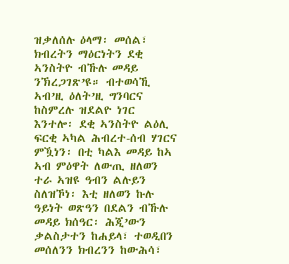ዝቃለሰሉ ዕላማ፡ መሰል፣ ክብረትን ማዕርነትን ደቂ ኣንስትዮ ብኹሉ መዳይ ንኽረጋገጽ’ዩ። ብተወሳኺ ኣብ’ዚ ዕለት’ዚ ግንባርና ከስምረሉ ዝደልዮ ነገር እንተሎ፡ ደቂ ኣንስትዮ ልዕሊ ፍርቂ ኣካል ሕብረተ-ሰብ ሃገርና ምዃነን፡ በቲ ካልእ መዳይ ከኣ ኣብ ምዕዋት ለውጢ ዘለወን ተራ ኣዝዩ ዓብን ልሉይን ስለዝኾነ፡ እቲ ዘለወን ኩሉ ዓይነት ወጽዓን በደልን ብኹሉ መዳይ ክሰዓር፡ ሕጂ’ውን ቃልስታተን ከሐይላ፣ ተወዲበን መሰለንን ክብረንን ከውሕሳ፣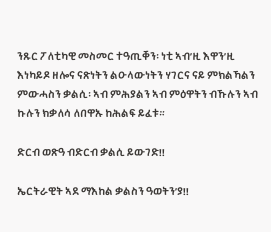ንጹር ፖለቲካዊ መስመር ተዓጢቐን፡ ነቲ ኣብ’ዚ እዋን’ዚ እነካይዶ ዘሎና ናጽነትን ልዑላውነትን ሃገርና ናይ ምክልኻልን ምውሓስን ቃልሲ፡ ኣብ ምሕያልን ኣብ ምዕዋትን ብኹሉን ኣብ ኩሉን ክቃለሳ ለበዋኡ ከሕልፍ ይፈቱ።

ድርብ ወጽዓ ብድርብ ቃልሲ ይውገድ!!

ኤርትራዊት ኣደ ማእከል ቃልስን ዓወትን’ያ!!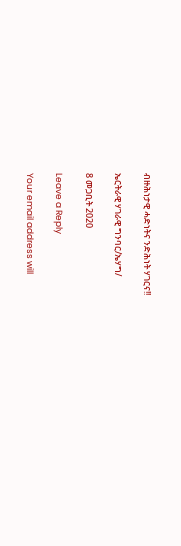ብዙሕነታዊ ሓድነትና ንድሕነት ሃገርና!!

ኤርትራዊ ሃገራዊ ግንባር/ኤሃግ/

8 መጋቢት 2020

Leave a Reply

Your email address will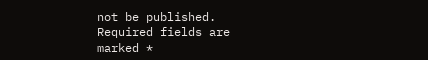not be published. Required fields are marked *